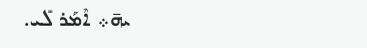ܝܗ̄܀ ܐܶܡܰܪ ܠܺܝ.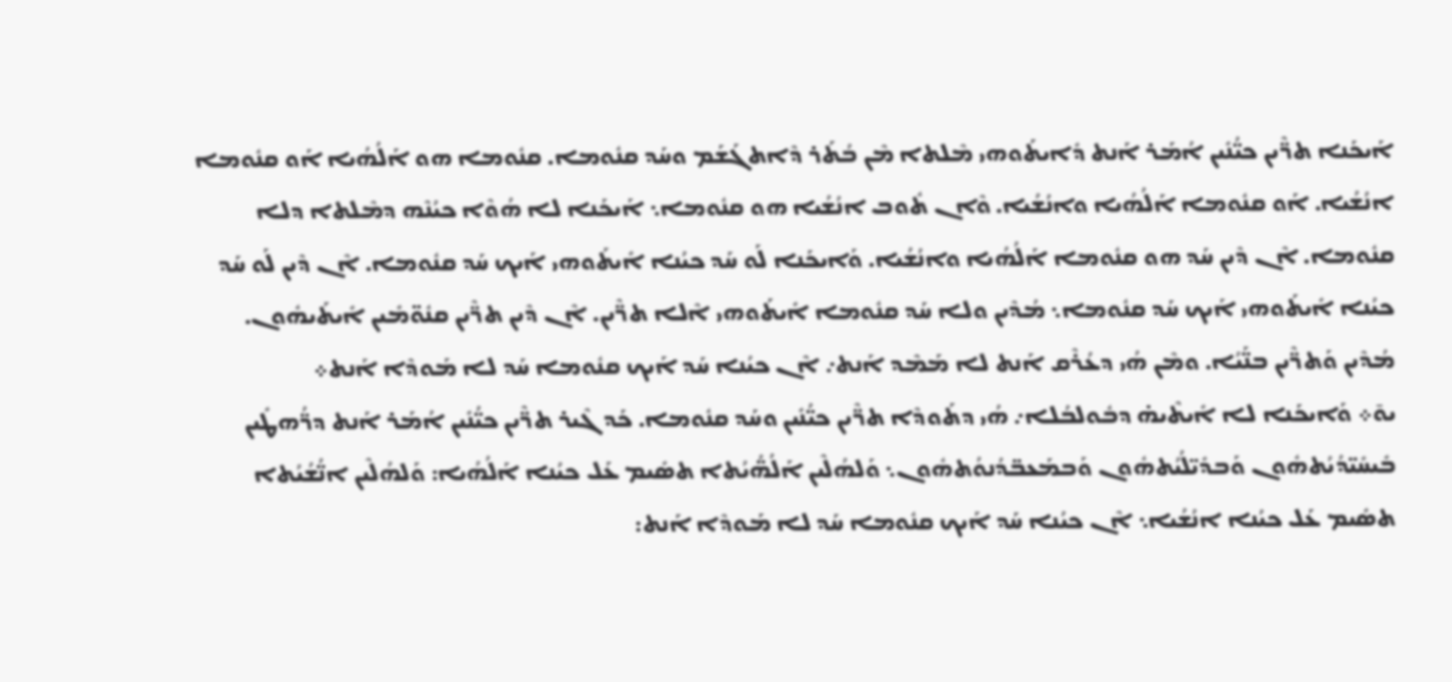ܐܰܝܟܰܢܐ ܬܪ̈ܶܝܢ ܟܝ̈ܳܢܺܝܢ ܐܳܡܰܪ ܐܰܢܬ ܕܺܐܝܬܰܘܗܝ ܡܶܠܬܐ ܡܶܢ ܒܳܬܰܪ ܕܶܐܬܓܰܫܰܡ ܘܚܰܕ ܩܢܽܘܡܐ. ܩܢܽܘܡܐ ܗܘ ܐܰܠܳܗܳܝܐ ܐܰܘ ܩܢܽܘܡܐ ܐܢܳܫܳܝܐ. ܐܰܘ ܩܢܽܘܡܐ ܐܰܠܳܗܳܝܐ ܘܐܢܳܫܳܝܐ. ܘܶܐܢ ܬܽܘܒ ܐܢܳܫܳܝܐ ܗܘ ܩܢܽܘܡܐ܆ ܐܰܝܟܰܢܐ ܠܐ ܗܳܘܶܐ ܟܝܳܢܶܗ ܕܡܶܠܬܐ ܕܠܐ ܩܢܽܘܡܐ. ܐܶܢ ܕܶܝܢ ܚܰܕ ܗܘ ܩܢܽܘܡܐ ܐܰܠܳܗܳܝܐ ܘܐܢܳܫܳܝܐ. ܘܰܐܝܟܰܢܐ ܠܰܘ ܚܰܕ ܟܝܳܢܐ ܐܺܝܬܰܘܗܝ ܐܰܝܟ ܚܰܕ ܩܢܽܘܡܐ. ܐܶܢ ܕܶܝܢ ܠܰܘ ܚܰܕ ܟܝܳܢܐ ܐܺܝܬܰܘܗܝ ܐܰܝܟ ܚܰܕ ܩܢܽܘܡܐ܆ ܡܳܕܶܝܢ ܘܠܐ ܚܰܕ ܩܢܽܘܡܐ ܐܺܝܬܰܘܗܝ ܐܶܠܐ ܬܪ̈ܶܝܢ. ܐܶܢ ܕܶܝܢ ܬܪ̈ܶܝܢ ܩܢܽܘ̈ܡܺܝܢ ܐܺܝܬܰܝܗܽܘܢ. ܡܳܕܶܝܢ ܘܰܬܪ̈ܶܝܢ ܒܢ̈ܰܝܳܐ. ܘܡܶܢ ܗܳܝ ܕܥܳܪܶܩ ܐܰܢܬ ܠܐ ܡܰܡܶܕ ܐܰܢܬ܇ ܐܶܢ ܟܝܳܢܐ ܚܰܕ ܐܰܝܟ ܩܢܽܘܡܐ ܚܰܕ ܠܐ ܡܰܘܕܶܐ ܐܰܢܬ܀
ܝܘ̄܀ ܘܰܐܝܟܰܢܐ ܠܐ ܐܺܝܬܶܝܗ̇ ܕܒܽܘܠܒܳܠܐ܇ ܗܳܝ ܕܬܰܘܕܶܐ ܬܪ̈ܶܝܢ ܟܝ̈ܳܢܺܝܢ ܘܚܰܕ ܩܢܽܘܡܐ. ܟܰܕ ܓܶܝܪ ܬܪ̈ܶܝܢ ܟܝ̈ܳܢܺܝܢ ܐܳܡܰܪ ܐܰܢܬ ܕܪ̈ܳܗܛܺܝܢ ܒܺܝܚܺܝ̈ܕܳܝܳܬܗܽܘܢ ܘܰܒܕܺܝ̈ܠܳܝܳܬܗܽܘܢ ܘܰܒܡܰܥܒ̈ܕܳܢܘܳܬܗܽܘܢ܆ ܘܰܠܗܳܠܶܝܢ ܐܰܠܳܗ̈ܳܝܳܬܐ ܬܣܺܝܡ ܥܰܠ ܟܝܳܢܐ ܐܰܠܳܗܳܝܐ: ܘܰܠܗܳܠܶܝܢ ܐܢ̈ܳܫܳܝܳܬܐ ܬܣܺܝܡ ܥܰܠ ܟܝܳܢܐ ܐܢܳܫܳܝܐ܆ ܐܶܢ ܟܝܳܢܐ ܚܰܕ ܐܰܝܟ ܩܢܽܘܡܐ ܚܰܕ ܠܐ ܡܰܘܕܶܐ ܐܰܢܬ: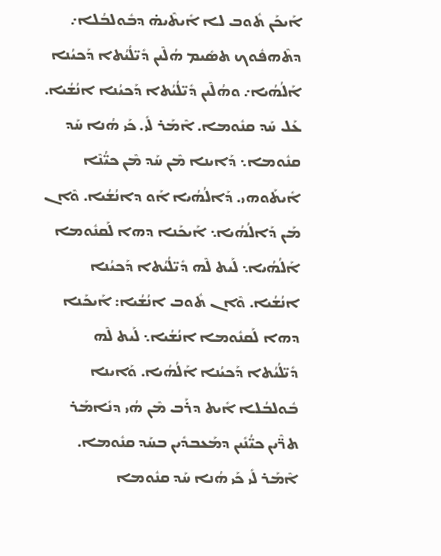ܐܰܝܟܰܢ ܬܽܘܒ ܠܐ ܐܺܝܬܶܝܗ̇ ܕܒܽܘܠܒܳܠܐ܇ ܕܬܶܗܦܽܘܟ ܬܣܺܝܡ ܗܳܠܶܝܢ ܕܺܝ̈ܠܳܝܳܬܐ ܕܰܟܝܳܢܐ ܐܰܠܳܗܳܝܐ܇ ܘܗܳܠܶܝܢ ܕܺܝ̈ܠܳܝܳܬܐ ܕܰܟܝܳܢܐ ܐܢܳܫܳܝܐ. ܥܰܠ ܚܰܕ ܩܢܽܘܡܐ. ܐܶܡܰܪ ܠܺܝ. ܟܰܝ ܗܳܢܐ ܚܰܕ ܩܢܽܘܡܐ܆ ܕܰܐܝܢܐ ܡܶܢ ܚܰܕ ܡܶܢ ܟܝ̈ܳܢܶܐ ܐܺܝܬܰܘܗܝ. ܕܰܐܠܳܗܳܝܐ ܐܰܘ ܕܐܢܳܫܳܝܐ. ܘܶܐܢ ܡܰܢ ܕܰܐܠܳܗܳܝܐ܆ ܐܰܝܟܰܢܐ ܕܗܐ ܠܰܩܢܽܘܡܐ ܐܰܠܳܗܳܝܐ܆ ܠܰܝܬ ܠܶܗ ܕܺܝ̈ܠܳܝܳܬܐ ܕܰܟܝܳܢܐ ܐܢܳܫܳܝܐ. ܘܶܐܢ ܬܽܘܒ ܐܢܳܫܳܝܐ: ܐܰܝܟܰܢܐ ܕܗܐ ܠܰܩܢܽܘܡܐ ܐܢܳܫܳܝܐ܆ ܠܰܝܬ ܠܶܗ ܕܺܝ̈ܠܳܝܳܬܐ ܕܰܟܝܳܢܐ ܐܰܠܳܗܳܝܐ. ܘܰܐܝܢܐ ܒܽܘܠܒܳܠܐ ܐܺܝܬ ܕܪܰܒ ܡܶܢ ܗܳܝ ܕܢܺܐܡܰܪ ܬܪ̈ܶܝܢ ܟܝ̈ܳܢܺܝܢ ܕܡܰܥܒܕܺܝܢ ܒܚܰܕ ܩܢܽܘܡܐ. ܐܶܡܰܪ ܠܺܝ ܟܰܝ ܗܳܢܐ ܚܰܕ ܩܢܽܘܡܐ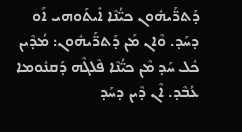ܕܰܬܪ̈ܰܝܗܽܘܢ ܟܝ̈ܳܢܶܐ ܐܺܝܬܰܘܗܝ ܐܰܘ ܕܚܰܕ. ܘܶܐܢ ܡܰܢ ܕܰܬܪ̈ܰܝܗܽܘܢ: ܡܳܕܶܝܢ ܟܽܠ ܚܰܕ ܡܶܢ ܟܝ̈ܳܢܶܐ ܦܶܠܓܶܗ ܕܰܩܢܽܘܡܐ ܥܳܒܶܕ. ܐܶܢ ܕܶܝܢ ܕܚܰܕ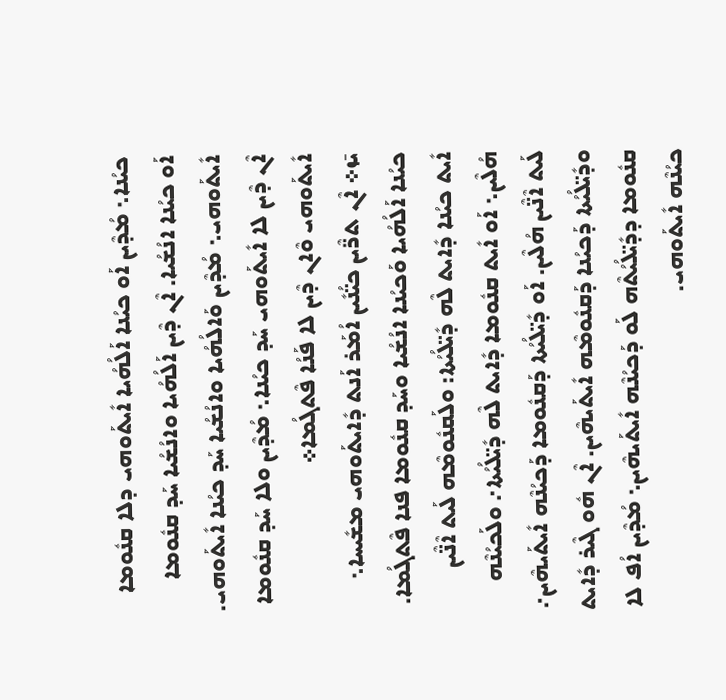ܟܝܳܢܐ܆ ܡܳܕܶܝܢ ܐܰܘ ܟܝܳܢܐ ܐܰܠܳܗܳܝܐ ܐܺܝܬܰܘܗܝ ܕܠܐ ܩܢܽܘܡܐ ܐܰܘ ܟܝܳܢܐ ܐܢܳܫܳܝܐ. ܐܶܢ ܕܶܝܢ ܐܰܠܳܗܳܝܐ ܘܐܢܳܫܳܝܐ ܚܰܕ ܩܢܽܘܡܐ ܐܺܝܬܰܘܗܝ܆ ܡܳܕܶܝܢ ܘܰܐܠܳܗܳܝܐ ܘܐܢܳܫܳܝܐ ܚܰܕ ܟܝܳܢܐ ܐܺܝܬܰܘܗܝ. ܐܶܢ ܕܶܝܢ ܠܐ ܐܺܝܬܰܘܗܝ ܚܰܕ ܟܝܳܢܐ܆ ܡܳܕܶܝܢ ܘܠܐ ܚܰܕ ܩܢܽܘܡܐ ܐܺܝܬܰܘܗܝ ܘܶܐܢ ܕܶܝܢ ܠܐ ܦܰܢܳܐ ܦܶܬܓܳܡܐ܀
ܝ̄ܙ܀ ܐܶܢ ܬܪ̈ܶܝܢ ܟܝ̈ܳܢܺܝܢ ܐܳܡܰܪ ܐܰܢܬ ܕܺܐܝܬܰܘܗܝ ܡܫܺܝܚܐ܆ ܟܝܳܢܐ ܐܰܠܳܗܳܝܐ ܘܰܟܝܳܢܐ ܐܢܳܫܳܝܐ ܘܚܰܕ ܩܢܽܘܡܐ ܦܢܐ ܦܶܬܓܳܡܐ. ܐܺܝܬ ܟܝܳܢܐ ܕܺܐܝܬ ܠܶܗ ܕܺܝ̈ܠܳܝܳܬܐ: ܘܠܰܩܢܽܘܡܶܗ ܠܰܝܬ ܐܶܢ̈ܶܝܢ ܗܳܠܶܝܢ܆ ܐܰܘ ܐܺܝܬ ܩܢܽܘܡܐ ܕܺܐܝܬ ܠܶܗ ܕܺܝ̈ܠܳܝܳܬܐ܇ ܘܠܰܟܝܳܢܶܗ ܠܰܝܬ ܐܶܢ̈ܶܝܢ ܗܳܠܶܝܢ. ܐܰܘ ܕܺܝ̈ܠܳܝܳܬܐ ܕܰܩܢܽܘܡܐ ܕܰܟܝܳܢܶܗ ܐܺܝܬܰܝܗܶܝܢ܇ ܘܕܺܝ̈ܠܳܝܳܬܐ ܕܰܟܝܳܢܐ ܕܰܩܢܽܘܡܶܗ ܐܺܝܬܰܝܗܶܝܢ. ܐܶܢ ܗܽܘ ܓܶܝܪ ܕܺܐܝܬ ܩܢܽܘܡܐ ܕܕܺܝ̈ܠܳܝܳܬܶܗ ܠܰܘ ܕܰܟܝܳܢܶܗ ܐܺܝܬܰܝܗܶܝܢ܆ ܡܳܕܶܝܢ ܐܳܦ ܠܐ ܟܝܳܢܶܗ ܐܺܝܬܰܘܗܝ.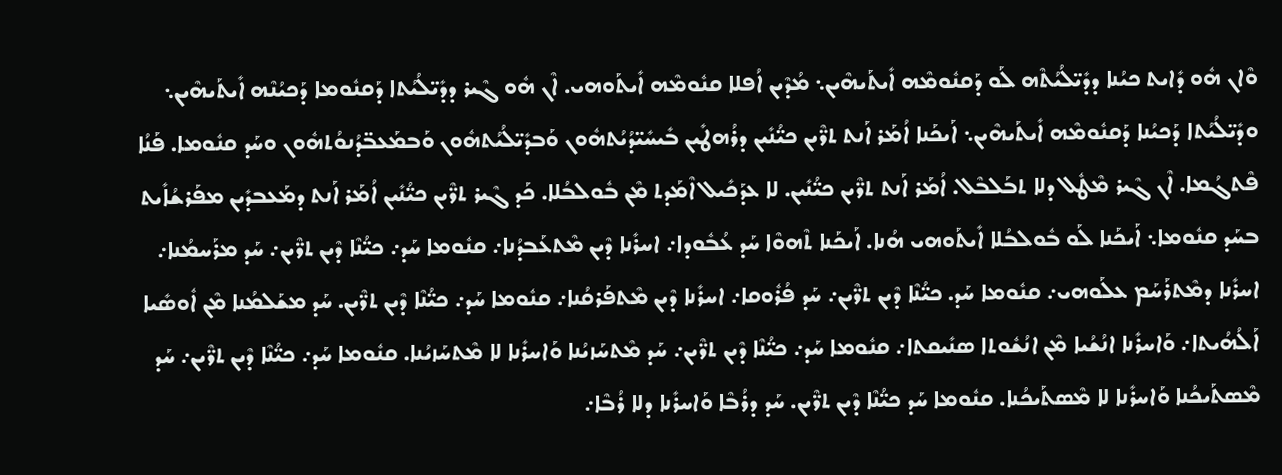ܘܶܐܢ ܗܽܘ ܕܺܐܝܬ ܟܝܳܢܐ ܕܕܺܝ̈ܠܳܝܳܬܶܗ ܠܰܘ ܕܰܩܢܽܘܡܶܗ ܐܺܝܬܰܝܗܶܝܢ܆ ܡܳܕܶܝܢ ܐܳܦܠܐ ܩܢܽܘܡܶܗ ܐܺܝܬܰܘܗܝ. ܐܶܢ ܗܽܘ ܓܶܝܪ ܕܕܺܝ̈ܠܳܝܳܬܐ ܕܰܩܢܽܘܡܐ ܕܰܟܝܳܢܶܗ ܐܺܝܬܰܝܗܶܝܢ܆ ܘܕܺܝ̈ܠܳܝܳܬܐ ܕܰܟܝܳܢܐ ܕܰܩܢܽܘܡܶܗ ܐܺܝܬܰܝܗܶܝܢ܆ ܐܰܝܟܰܢܐ ܐܳܡܰܪ ܐܰܢܬ ܬܪ̈ܶܝܢ ܟܝ̈ܳܢܺܝܢ ܕܪܳܗܛܺܝܢ ܒܺܝܚܺܝ̈ܕܳܝܳܬܗܽܘܢ ܘܰܒܕܺܝ̈ܠܳܝܳܬܗܽܘܢ ܘܰܒܡܰܥܒ̈ܕܳܢܘܳܬܗܽܘܢ ܘܚܰܕ ܩܢܽܘܡܐ. ܦܰܢܳܐ ܦܶܬܓܳܡܐ. ܐܶܢ ܓܶܝܪ ܡܶܛܽܠ ܕܠܐ ܬܒܰܠܒܶܠ. ܐܳܡܰܪ ܐܰܢܬ ܬܪ̈ܶܝܢ ܟܝ̈ܳܢܺܝܢ. ܠܐ ܥܕܰܟܺܝܠ ܐܶܡܰܕܬ ܡܶܢ ܒܽܘܠܒܳܠܐ. ܟܰܕ ܓܶܝܪ ܬܪ̈ܶܝܢ ܟܝ̈ܳܢܺܝܢ ܐܳܡܰܪ ܐܰܢܬ ܕܡܰܥܒܕܺܝܢ ܡܦܰܪܫܳܐܺܝܬ ܒܚܰܕ ܩܢܽܘܡܐ܆ ܐܰܝܟܰܢܐ ܠܰܘ ܒܽܘܠܒܳܠܐ ܐܺܝܬܰܘܗܝ ܗܳܢܐ. ܐܰܝܟܰܢܐ ܬܶܗܘܶܐ ܚܰܕ ܥܳܒܽܘܕܐ܇ ܐܚܪܺܢܐ ܕܶܝܢ ܡܶܬܥܰܒܕܳܢܐ܇ ܩܢܽܘܡܐ ܚܰܕ܇ ܟܝ̈ܳܢܶܐ ܕܶܝܢ ܬܪ̈ܶܝܢ܇ ܚܰܕ ܡܪܰܚܡܳܢܐ܇ ܐܚܪܺܢܐ ܕܡܶܬܪܰܚܰܡ ܥܠܰܘܗܝ܇ ܩܢܽܘܡܐ ܚܰܕ. ܟܝ̈ܳܢܶܐ ܕܶܝܢ ܬܪ̈ܶܝܢ܇ ܚܰܕ ܦܳܪܽܘܩܐ܇ ܐܚܪܺܢܐ ܕܶܝܢ ܡܶܬܦܰܪܩܳܢܐ܇ ܩܢܽܘܡܐ ܚܰܕ܇ ܟܝ̈ܳܢܶܐ ܕܶܝܢ ܬܪ̈ܶܝܢ. ܚܰܕ ܡܫܰܠܡܳܢܐ ܡܶܢ ܐܽܘܣܺܝܐ ܐܰܠܳܗܳܝܬܐ܇ ܘܰܐܚܪܺܢܐ ܐܢܳܫܳܝܐ ܡܶܢ ܐܢܳܫܽܘܬܐ ܣܢܺܝܩܬܐ܇ ܩܢܽܘܡܐ ܚܰܕ܇ ܟܝ̈ܳܢܶܐ ܕܶܝܢ ܬܪ̈ܶܝܢ܇ ܚܰܕ ܡܶܬܚܰܙܝܳܢܐ ܘܰܐܚܪܺܢܐ ܠܐ ܡܶܬܚܰܙܝܳܢܐ. ܩܢܽܘܡܐ ܚܰܕ܇ ܟܝ̈ܳܢܶܐ ܕܶܝܢ ܬܪ̈ܶܝܢ܇ ܚܰܕ ܡܶܣܬܰܝܟܳܢܐ ܘܰܐܚܪܺܢܐ ܠܐ ܡܶܣܬܰܝܟܳܢܐ. ܩܢܽܘܡܐ ܚܰܕ ܟܝ̈ܳܢܶܐ ܕܶܝܢ ܬܪ̈ܶܝܢ. ܚܰܕ ܕܪܳܒܶܐ ܘܰܐܚܪܺܢܐ ܕܠܐ ܪܳܒܶܐ܇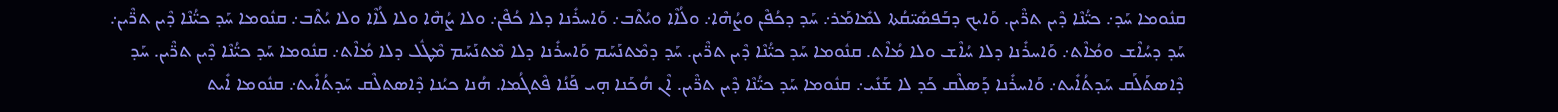ܩܢܽܘܡܐ ܚܰܕ܇ ܟܝ̈ܳܢܶܐ ܕܶܝܢ ܬܪ̈ܶܝܢ. ܘܰܐܝܟ ܕܒܰܦܣܺܝ̈ܩܳܬܐ ܠܡܺܐܡܰܪ܇ ܚܰܕ ܕܟܳܦܶܢ ܘܨܳܗܶܐ܇ ܘܠܳܐܶܐ ܘܝܳܬܶܒ܇ ܘܰܐܚܪܺܢܐ ܕܠܐ ܟܳܦܶܢ܇ ܘܠܐ ܨܳܗܶܐ ܘܠܐ ܠܳܐܶܐ ܘܠܐ ܝܳܬܶܒ܇ ܩܢܽܘܡܐ ܚܰܕ ܟܝ̈ܳܢܶܐ ܕܶܝܢ ܬܪ̈ܶܝܢ܇ ܚܰܕ ܕܚܳܐܶܫ ܘܡܳܐܶܬ܇ ܘܰܐܚܪܺܢܐ ܕܠܐ ܚܳܐܶܫ ܘܠܐ ܡܳܐܶܬ. ܩܢܽܘܡܐ ܚܰܕ ܟܝ̈ܳܢܶܐ ܕܶܝܢ ܬܪ̈ܶܝܢ. ܚܰܕ ܕܡܶܬܢܰܚܰܡ ܘܰܐܚܪܺܢܐ ܕܠܐ ܡܶܬܢܰܚܰܡ ܡܶܛܽܠ ܕܠܐ ܡܳܐܶܬ܇ ܩܢܽܘܡܐ ܚܰܕ ܟܝ̈ܳܢܶܐ ܕܶܝܢ ܬܪ̈ܶܝܢ. ܚܰܕ ܕܶܐܣܬܰܠܰܩ ܚܰܕܬܳܐܺܝܬ܇ ܘܰܐܚܪܺܢܐ ܕܰܣܠܶܩ ܟܰܕ ܠܐ ܫܰܢܺܝ܇ ܩܢܽܘܡܐ ܚܰܕ ܟܝ̈ܳܢܶܐ ܕܶܝܢ ܬܪ̈ܶܝܢ. ܐܶܢ ܗܳܟܰܢܐ ܗ̣ܝ ܦܰܢܳܐ ܦܶܬܓܳܡܐ. ܗܳܢܐ ܟܝܳܢܐ ܕܶܐܣܬܠܶܩ ܚܰܕܬܳܐܺܝܬ܇ ܩܢܽܘܡܐ ܐܺܝܬ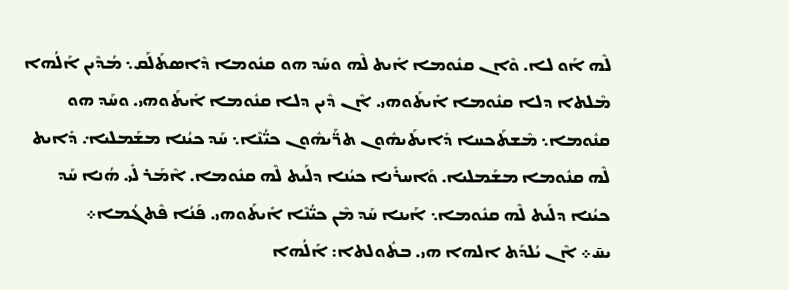ܠܶܗ ܐܰܘ ܠܐ. ܘܶܐܢ ܩܢܽܘܡܐ ܐܺܝܬ ܠܶܗ ܘܚܰܕ ܗܘ ܩܢܽܘܡܐ ܕܶܐܣܬܰܠܰܩ܆ ܡܳܕܶܝܢ ܐܰܠܳܗܐ ܡܶܠܬܐ ܕܠܐ ܩܢܽܘܡܐ ܐܺܝܬܰܘܗܝ. ܐܶܢ ܕܶܝܢ ܕܠܐ ܩܢܽܘܡܐ ܐܺܝܬܰܘܗܝ. ܘܚܰܕ ܗܘ ܩܢܽܘܡܐ܆ ܡܶܫܬܰܟܚܐ ܕܺܐܝܬܰܝܗܽܘܢ ܬܪ̈ܰܝܗܽܘܢ ܟܝ̈ܳܢܶܐ܆ ܚܰܕ ܟܝܳܢܐ ܡܫܰܡܠܝܐ܇ ܕܺܐܝܬ ܠܶܗ ܩܢܽܘܡܐ ܡܫܰܡܠܝܐ. ܘܰܐܚܪܺܢܐ ܟܝܳܢܐ ܕܠܰܝܬ ܠܶܗ ܩܢܽܘܡܐ. ܐܶܡܰܪ ܠܺܝ. ܗܳܢܐ ܚܰܕ ܟܝܳܢܐ ܕܠܰܝܬ ܠܶܗ ܩܢܽܘܡܐ܆ ܐܰܝܢܐ ܚܰܕ ܡܶܢ ܟܝ̈ܳܢܶܐ ܐܺܝܬܰܘܗܝ. ܦܰܢܳܐ ܦܶܬܓܳܡܐ܀
ܝܚ̄܀ ܐܶܢ ܝܳܠܕܰܬ ܐܠܗܐ ܗܝ. ܒܬܽܘܠܬܐ: ܐܰܠܳܗܐ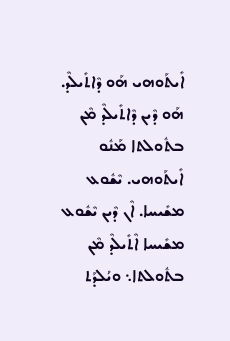ܐܺܝܬܰܘܗܝ ܗܰܘ ܕܶܐܬܺܝܠܶܕ. ܗܰܘ ܕܶܝܢ ܕܶܐܬܺܝܠܶܕ ܡܶܢ ܒܬܽܘܠܬܐ ܡܰܢܽܘ ܐܺܝܬܰܘܗܝ. ܝܶܫܽܘܥ ܡܫܺܝܚܐ. ܐܶܢ ܕܶܝܢ ܝܶܫܽܘܥ ܡܫܺܝܚܐ ܐܶܬܺܝܠܶܕ ܡܶܢ ܒܬܽܘܠܬܐ܆ ܘܝܳܠܕܰܬ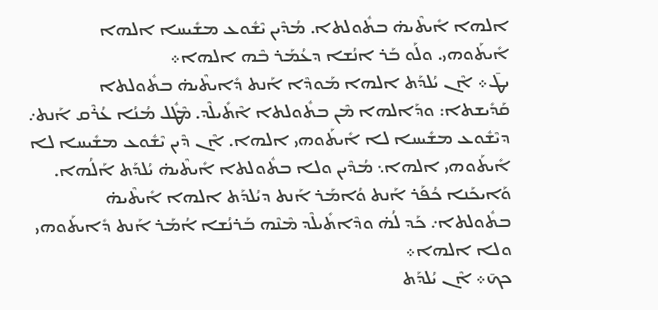ܐܠܗܐ ܐܺܝܬܶܝܗ̇ ܒܬܽܘܠܬܐ. ܡܳܕܶܝܢ ܝܶܫܽܘܥ ܡܫܺܝܚܐ ܐܠܗܐ ܐܺܝܬܰܘܗܝ. ܘܠܰܘ ܒܰܪ ܐܢܳܫܐ ܕܥܳܡܰܪ ܒܶܗ ܐܠܗܐ܀
ܝܛ̄܀ ܐܶܢ ܝܳܠܕܰܬ ܐܠܗܐ ܡܰܘܕܶܐ ܐܰܢܬ ܕܺܐܝܬܶܝܗ̇ ܒܬܽܘܠܬܐ ܩܰܕܺܝܫܬܐ: ܘܕܰܐܠܗܐ ܡܶܢ ܒܬܽܘܠܬܐ ܐܶܬܺܝܠܶܕ. ܡܶܛܽܠ ܡܳܢܳܐ ܥܳܪܶܩ ܐܰܢܬ܇ ܕܝܶܫܽܘܥ ܡܫܺܝܚܐ ܠܐ ܐܺܝܬܰܘܗܝ ܐܠܗܐ. ܐܶܢ ܕܶܝܢ ܝܶܫܽܘܥ ܡܫܺܝܚܐ ܠܐ ܐܺܝܬܰܘܗܝ ܐܠܗܐ܆ ܡܳܕܶܝܢ ܘܠܐ ܒܬܽܘܠܬܐ ܐܺܝܬܶܝܗ̇ ܝܳܠܕܰܬ ܐܰܠܳܗܐ. ܘܰܐܝܟܰܢܐ ܟܳܦܰܪ ܐܰܢܬ ܘܳܐܡܰܪ ܐܰܢܬ ܕܝܳܠܕܰܬ ܐܠܗܐ ܐܺܝܬܶܝܗ̇ ܒܬܽܘܠܬܐ܇ ܟܰܕ ܠܳܗ̇ ܘܕܶܐܬܺܝܠܶܕ ܡܶܢܶܗ ܒܰܪܢܳܫܐ ܐܳܡܰܪ ܐܰܢܬ ܕܺܐܝܬܰܘܗܝ ܘܠܐ ܐܠܗܐ܀
ܟܟ̄܀ ܐܶܢ ܝܳܠܕܰܬ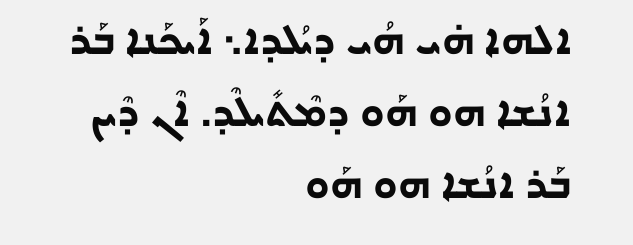ܐܠܗܐ ܗ̇ܝ ܗܳܝ ܕܝܳܠܕܐ܆ ܐܰܝܟܰܢܐ ܒܰܪ ܐܢܳܫܐ ܗܘ ܗܰܘ ܕܡܶܬܺܝܠܶܕ. ܐܶܢ ܕܶܝܢ ܒܰܪ ܐܢܳܫܐ ܗܘ ܗܰܘ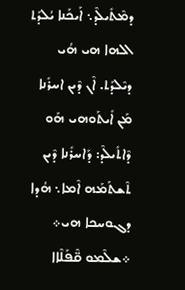ܕܡܶܬܺܝܠܶܕ܆ ܐܰܝܟܰܢܐ ܝܳܠܕܰܬ ܐܠܗܐ ܗܝ ܗܳܝ ܕܝܶܠܕܰܬ. ܐܶܢ ܕܶܝܢ ܐܚܪܺܢܐ ܡܰܢ ܐܺܝܬܰܘܗܝ ܗܰܘ ܕܶܐܬܺܝܠܶܕ: ܕܰܐܚܪܺܢܐ ܕܶܝܢ ܬܶܫܬܰܡܰܗ ܐܶܡܐ܆ ܗܳܕܐ ܕܓܘܚܟܐ ܗܝ܀
܀ܫܠܶܡܘ ܩ̈ܶܦܰܠܶܐܐ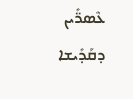ܥܶܣܪ̈ܺܝܢ ܕܩܰܕܺܝܫܐ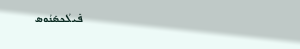ܦܺܝܠܳܟܣܺܢܳܘܣ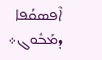ܐܶܦܣܩܳܦܐ ܕܡܰܒܽܘܓ܀